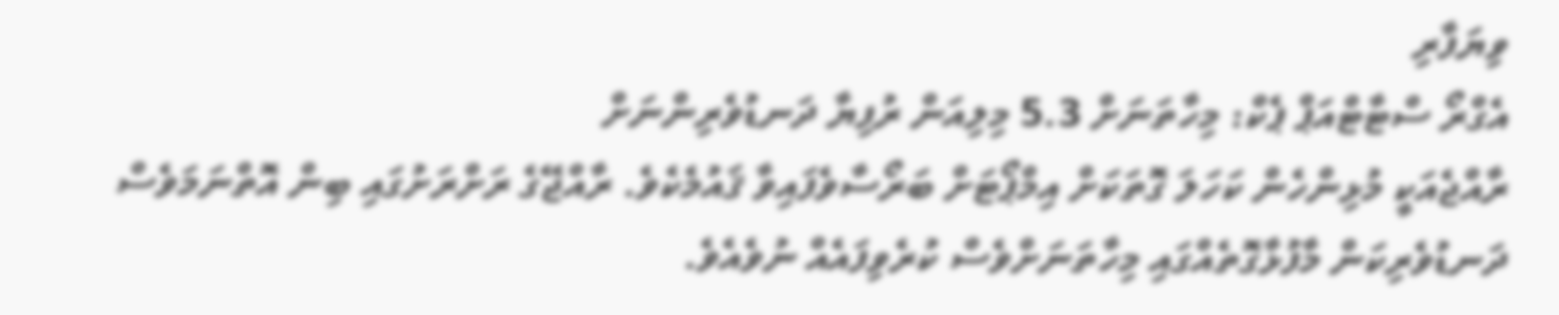ވިޔަފާރި
އެގްރޯ ސްޓާޓްއަޕް ޕެކް: މިހާތަނަށް 5.3 މިލިއަން ރުފިޔާ ދަނޑުވެރިންނަށް
ރާއްޖެއަކީ މުޅިންހެން ކަހަލަ ގޮތަކަށް އިމްޕޯޓަށް ބަރޯސާވެފައިވާ ޤައުމެކެވެ. ރާއްޖޭގެ ރަށްރަށުގައި ބިން އޮތްނަމަވެސް ދަނޑުވެރިކަން މާފުޅާގޮތެއްގައި މިހާތަނަށްވެސް ކުރެވިފައެއް ނުވެއެވެ.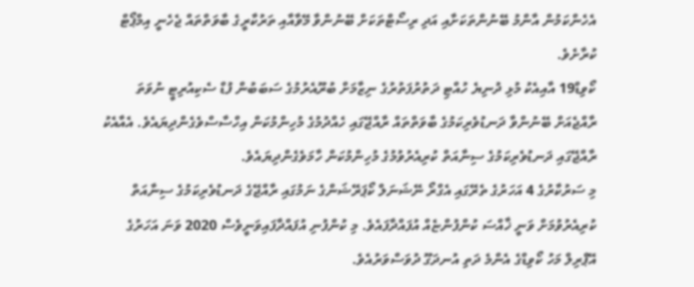އެހެންކަމުން އާންމު ބޭނުންތަކަށާއި އަދި ރިސޯޓްތަކަށް ބޭނުންވާ މޭވާއާއި ތަރުކާރީގެ ބާވަތްތައް ޖެހެނީ އިމްޕޯޓް ކުރާށެވެ.
ކޯވިޑް19 އާއިއެކު މުޅި ދުނިޔެ ހުއްޓި ދަތުރުފަތުރުގެ ނިޒާމަށް ބުރޫއެރުމުގެ ސަބަބުން ފުޑް ސެކިއުރިޓީ ނުވަތަ ރާއްޖެއަށް ބޭނުންވާ ދަނޑުވެރިކަމުގެ ބާވަތްތައް ރާއްޖޭގައި ހެއްދުމުގެ މުހިންމުކަން އިހްސާސްވެގެންދިޔައެވެ. އެއާއެކު ރާއްޖޭގައި ދަނޑުވެރިކަމުގެ ސިނާއަތް ކުރިއެރުވުމުގެ މުހިންމުކަން ހާމަވެގެންދިޔައެވެ.
މި ސަރުކާރުގެ 4 އަހަރުގެ ތެރޭގައި އެގްރޯ ނޭޝަނަލް ކޯޕަރޭޝަންގެ ނަމުގައި ރާއްޖޭގެ ދަނޑުވެރިކަމުގެ ސިނާއަތް ކުރިއެރުވުމަށް ވަނީ ޚާއްސަ ކުންފުންޏެއް އުފައްދާފައެވެ. މި ކުންފުނި އުފައްދާފައިވަނީވެސް 2020 ވަނަ އަހަރުގެ އޭޕްރިލް މަހު ކޯވިޑްގެ އެންމެ ދަތި އުނދަގޫ ދުވަސްވަރުއެވެ.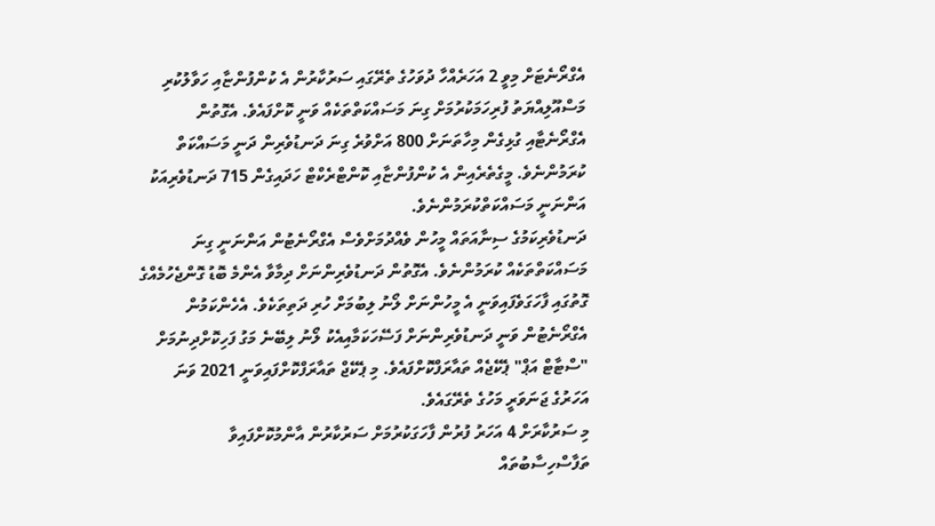އެގްރޯނެޓަށް މިވީ 2 އަހަރެއްހާ ދުވަހުގެ ތެރޭގައި ސަރުކާރުން އެ ކުންފުންޏާއި ހަވާލުކުރި މަސްއޫލިއްޔަތު ފުރިހަމަކުރުމަށް ގިނަ މަސައްކަތްތަކެއް ވަނީ ކޮށްފައެވެ. އެގޮތުން އެގްރޯނެޓާއި ގުޅިގެން މިހާތަނަށް 800 އަށްވުރެ ގިނަ ދަނޑުވެރިން ދަނީ މަސައްކަތް ކުރަމުންނެވެ. މީގެތެރެއިން އެ ކުންފުންޏާއި ކޮންޓްރެކްޓް ހަދައިގެން 715 ދަނޑުވެރިއަކު އަންނަނީ މަސައްކަތްކުރަމުންނެވެ.
ދަނޑުވެރިކަމުގެ ސިނާއަތައް މީހުން ވެއްދުމަށްވެސް އެގްރޯނެޓުން އަންނަނީ ގިނަ މަސައްކަތްތަކެއް ކުރަމުންނެވެ. އެގޮތުން ދަނޑުވެރިންނަށް ދިމާވާ އެންމެ ބޮޑު ގޮންޖެހުމެއްގެ ގޮތުގައި ފާހަގަވެފައިވަނީ އެ މީހުންނަށް ލޯނު ލިބުމަށް ހުރި ދަތިތަކެވެ. އެހެންކަމުން އެގްރޯނެޓުން ވަނީ ދަނޑުވެރިންނަށް ފަސޭހަކަމާއިއެކު ލޯނު ލިބޭނެ މަގު ފަހިކޮށްދިނުމަށް "ސްޓާޓް އަޕް" ޕެކޭޖެއް ތައާރަފްކޮށްފައެވެ. މި ޕެކޭޖް ތައާރަފްކޮށްފައިވަނީ 2021 ވަނަ އަހަރުގެ ޖަނަވަރީ މަހުގެ ތެރޭގައެވެ.
މި ސަރުކާރަށް 4 އަހަރު ފުރުން ފާހަގަކުރުމަށް ސަރުކާރުން އާންމުކޮށްފައިވާ ތަފާސްހިސާބުތައް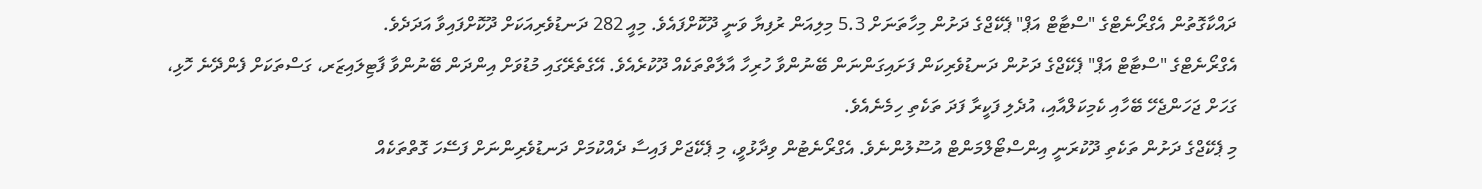ދައްކާގޮތުން އެގްރޯނެޓްގެ "ސްޓާޓް އަޕް" ޕެކޭޖްގެ ދަށުން މިހާތަނަށް 5.3 މިލިއަން ރުފިޔާ ވަނީ ދޫކޮށްފައެވެ. މިއީ 282 ދަނޑުވެރިއަކަށް ދޫކޮށްފައިވާ އަދަދެވެ.
އެގްރޯނެޓްގެ "ސްޓާޓް އަޕް" ޕެކޭޖްގެ ދަށުން ދަނޑުވެރިކަން ފަށައިގަންނަން ބޭނުންވާ ހުރިހާ އާލާތްތަކެއް ދޫކުރެއެވެ. އޭގެތެރޭގައި މުޑުވަށް އިންދަން ބޭނުންވާ ފާޓިލައިޒަރ، ގަސްތަކަށް ފެންދޭނެ ހޮޅި، ގަހަށް ޖަހަންޖެހޭ ބޭހާއި ކެމިކަލްއާއި، އުދެލި ފަކީރާ ފަދަ ތަކެތި ހިމެނެއެވެ.
މި ޕެކޭޖްގެ ދަށުން ތަކެތި ދޫކުރަނީ އިންސްޓޯލްމަންޓް އުސޫލުންނެވެ. އެގްރޯނެޓުން ވިދާޅުވީ، މި ޕެކޭޖަށް ފައިސާ ދެއްކުމަށް ދަނޑުވެރިންނަށް ފަސޭހަ ގޮތްތަކެއް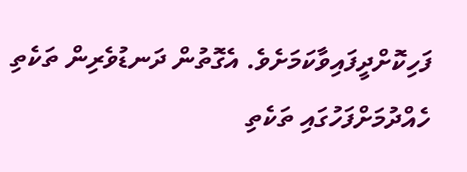ފަހިކޮށްދީފައިވާކަމަށެވެ. އެގޮތުން ދަނޑުވެރިން ތަކެތި ހެއްދުމަށްފަހުގައި ތަކެތި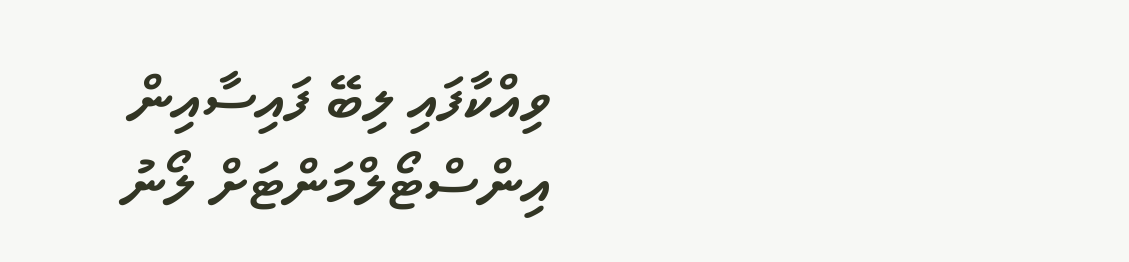ވިއްކާފައި ލިބޭ ފައިސާއިން އިންސްޓޯލްމަންޓަށް ލޯނު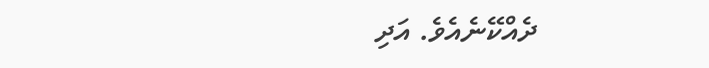ދެއްކޭނެއެވެ. އަދި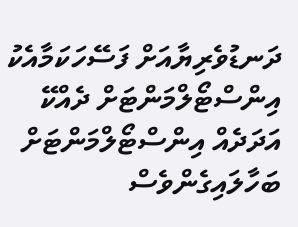ދަނޑުވެރިޔާއަށް ފަސޭހަކަމާއެކު އިންސްޓޯލްމަންޓަށް ދެއްކޭ އަދަދެއް އިންސްޓޯލްމަންޓަށް ބަހާލައިގެންވެސް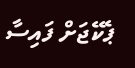ޕެކޭޖަށް ފައިސާ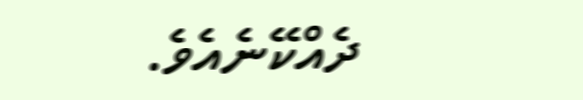ދެއްކޭނެއެވެ.